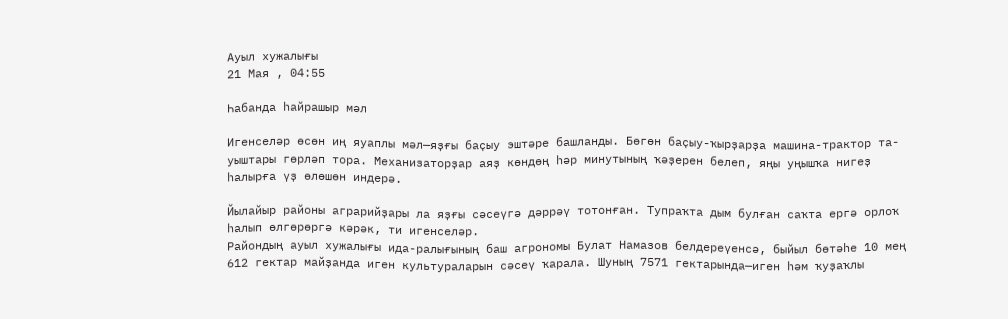Ауыл хужалығы
21 Мая , 04:55

Һабанда һайрашыр мәл

Игенселәр өсөн иң яуаплы мәл—яҙғы баҫыу эштәре башланды. Бөгөн баҫыу-ҡырҙарҙа машина-трактор та-уыштары гөрләп тора. Механизаторҙар аяҙ көндөң һәр минутының ҡәҙерен белеп, яңы уңышҡа нигеҙ һалырға үҙ өлөшөн индерә.

Йылайыр районы аграрийҙары ла яҙғы сәсеүгә дәррәү тотонған. Тупраҡта дым булған саҡта ергә орлоҡ һалып өлгөрөргә кәрәк, ти игенселәр.
Райондың ауыл хужалығы ида-ралығының баш агрономы Булат Намазов белдереүенсә, быйыл бөтәһе 10 мең 612 гектар майҙанда иген культураларын сәсеү ҡарала. Шуның 7571 гектарында—иген һәм ҡуҙаҡлы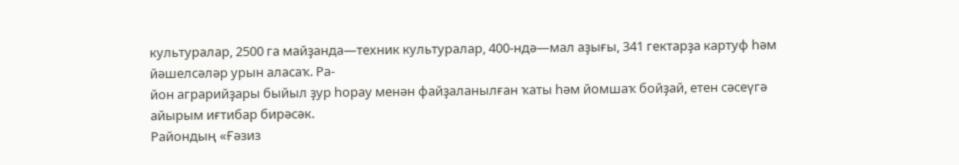культуралар, 2500 га майҙанда—техник культуралар, 400-ндә—мал аҙығы, 341 гектарҙа картуф һәм йәшелсәләр урын аласаҡ. Ра-
йон аграрийҙары быйыл ҙур һорау менән файҙаланылған ҡаты һәм йомшаҡ бойҙай, етен сәсеүгә айырым иғтибар бирәсәк.
Райондың «Ғәзиз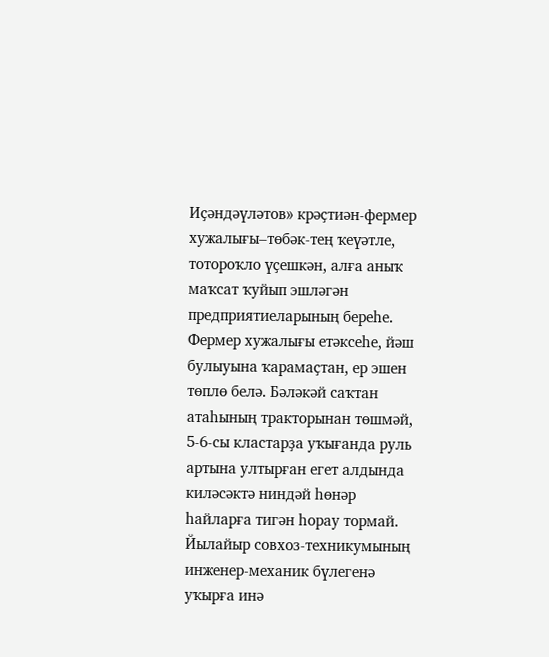Иҫәндәүләтов» крәҫтиән-фермер хужалығы–төбәк-тең ҡеүәтле, тотороҡло үҫешкән, алға аныҡ маҡсат ҡуйып эшләгән предприятиеларының береһе. Фермер хужалығы етәксеһе, йәш булыуына ҡарамаҫтан, ер эшен төплө белә. Бәләкәй саҡтан атаһының тракторынан төшмәй, 5-6-сы кластарҙа уҡығанда руль артына ултырған егет алдында киләсәктә ниндәй һөнәр һайларға тигән һорау тормай. Йылайыр совхоз-техникумының инженер-механик бүлегенә уҡырға инә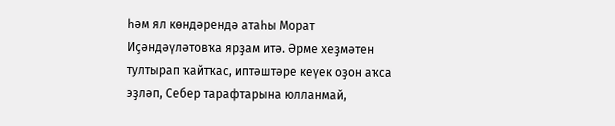һәм ял көндәрендә атаһы Морат Иҫәндәүләтовҡа ярҙам итә. Әрме хеҙмәтен тултырап ҡайтҡас, иптәштәре кеүек оҙон аҡса эҙләп, Себер тарафтарына юлланмай,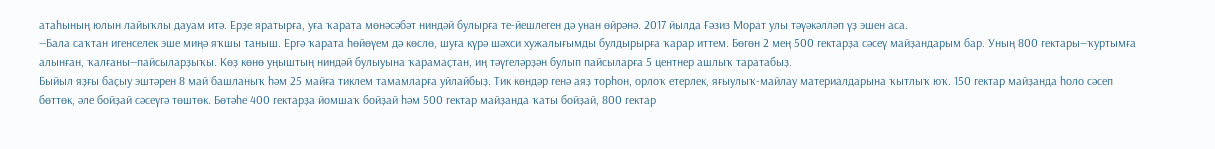атаһының юлын лайыҡлы дауам итә. Ерҙе яратырға, уға ҡарата мөнәсәбәт ниндәй булырға те-йешлеген дә унан өйрәнә. 2017 йылда Ғәзиз Морат улы тәүәкәлләп үҙ эшен аса.
—Бала саҡтан игенселек эше миңә яҡшы таныш. Ергә ҡарата һөйөүем дә көслө, шуға күрә шәхси хужалығымды булдырырға ҡарар иттем. Бөгөн 2 мең 500 гектарҙа сәсеү майҙандарым бар. Уның 800 гектары—ҡуртымға алынған, ҡалғаны—пайсыларҙыҡы. Көҙ көнө уңыштың ниндәй булыуына ҡарамаҫтан, иң тәүгеләрҙән булып пайсыларға 5 центнер ашлыҡ таратабыҙ.
Быйыл яҙғы баҫыу эштәрен 8 май башланыҡ һәм 25 майға тиклем тамамларға уйлайбыҙ. Тик көндәр генә аяҙ торһон, орлоҡ етерлек, яғыулыҡ-майлау материалдарына ҡытлыҡ юҡ. 150 гектар майҙанда һоло сәсеп бөттөк, әле бойҙай сәсеүгә төштөк. Бөтәһе 400 гектарҙа йомшаҡ бойҙай һәм 500 гектар майҙанда ҡаты бойҙай, 800 гектар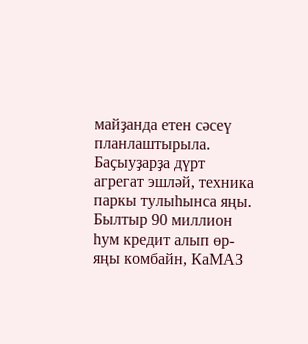майҙанда етен сәсеү планлаштырыла. Баҫыуҙарҙа дүрт агрегат эшләй, техника паркы тулыһынса яңы. Былтыр 90 миллион һум кредит алып өр-яңы комбайн, КаМАЗ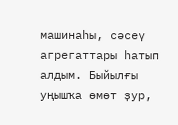машинаһы, сәсеү агрегаттары һатып алдым. Быйылғы уңышҡа өмөт ҙур,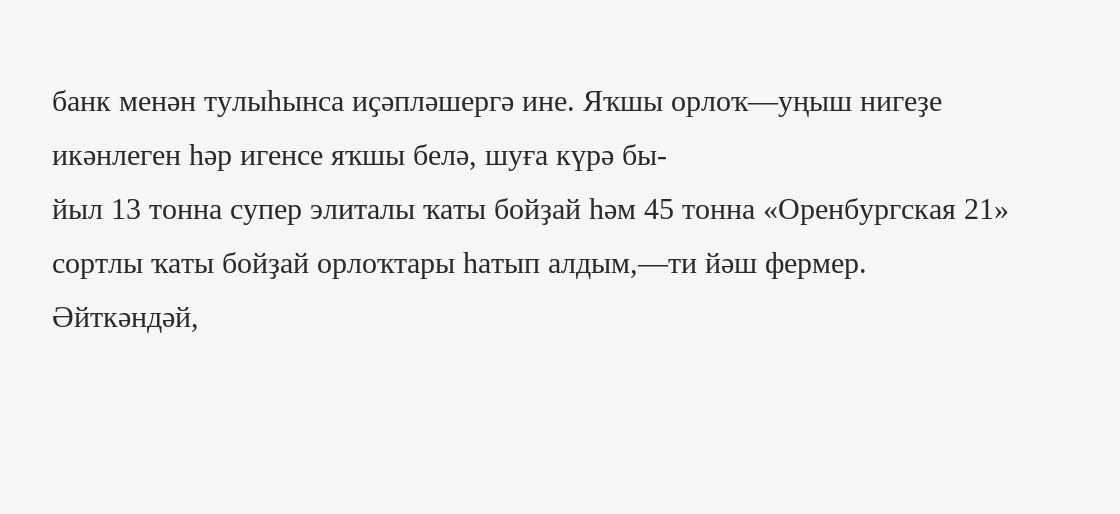банк менән тулыһынса иҫәпләшергә ине. Яҡшы орлоҡ—уңыш нигеҙе икәнлеген һәр игенсе яҡшы белә, шуға күрә бы-
йыл 13 тонна супер элиталы ҡаты бойҙай һәм 45 тонна «Оренбургская 21» сортлы ҡаты бойҙай орлоҡтары һатып алдым,—ти йәш фермер.
Әйткәндәй,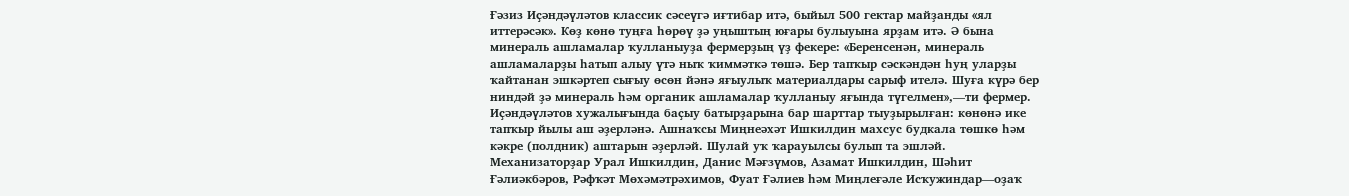Ғәзиз Иҫәндәүләтов классик сәсеүгә иғтибар итә, быйыл 500 гектар майҙанды «ял иттерәсәк». Көҙ көнө туңға һөрөү ҙә уңыштың юғары булыуына ярҙам итә. Ә бына минераль ашламалар ҡулланыуҙа фермерҙың үҙ фекере: «Беренсенән, минераль ашламаларҙы һатып алыу үтә ныҡ ҡиммәткә төшә. Бер тапҡыр сәскәндән һуң уларҙы ҡайтанан эшкәртеп сығыу өсөн йәнә яғыулыҡ материалдары сарыф ителә. Шуға күрә бер ниндәй ҙә минераль һәм органик ашламалар ҡулланыу яғында түгелмен»,—ти фермер.
Иҫәндәүләтов хужалығында баҫыу батырҙарына бар шарттар тыуҙырылған: көнөнә ике тапҡыр йылы аш әҙерләнә. Ашнаҡсы Миңнеәхәт Ишкилдин махсус будкала төшкө һәм кәкре (полдник) аштарын әҙерләй. Шулай уҡ ҡарауылсы булып та эшләй. Механизаторҙар Урал Ишкилдин, Данис Мәғзүмов, Азамат Ишкилдин, Шәһит Ғәлиәкбәров, Рәфҡәт Мөхәмәтрәхимов, Фуат Ғәлиев һәм Миңлеғәле Исҡужиндар—оҙаҡ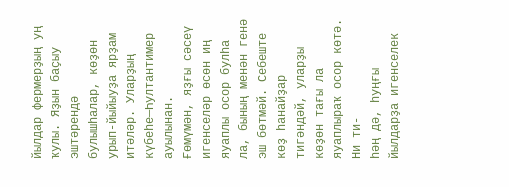йылдар фермерҙың уң ҡулы. Яҙын баҫыу эштәрендә булышһалар, көҙөн урып-йыйыуҙа ярҙам итәләр. Уларҙың күбеһе—Һултантимер ауылынан.
Ғөмүмән, яҙғы сәсеү игенселәр өсөн иң яуаплы осор булһа ла, бының менән генә эш бөтмәй. Себеште көҙ һанайҙар тигәндәй, уларҙы көҙөн тағы ла яуаплыраҡ осор көтә. Ни ти-
һәң дә, һуңғы йылдарҙа игенселек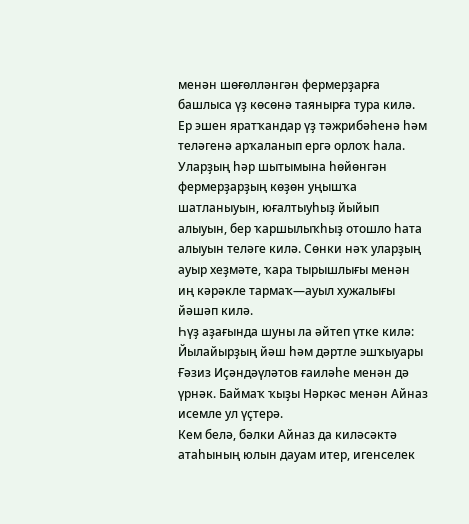менән шөғөлләнгән фермерҙарға башлыса үҙ көсөнә таянырға тура килә. Ер эшен яратҡандар үҙ тәжрибәһенә һәм теләгенә арҡаланып ергә орлоҡ һала. Уларҙың һәр шытымына һөйөнгән фермерҙарҙың көҙөн уңышҡа шатланыуын, юғалтыуһыҙ йыйып алыуын, бер ҡаршылыҡһыҙ отошло һата алыуын теләге килә. Сөнки нәҡ уларҙың ауыр хеҙмәте, ҡара тырышлығы менән иң кәрәкле тармаҡ—ауыл хужалығы йәшәп килә.
Һүҙ аҙағында шуны ла әйтеп үтке килә: Йылайырҙың йәш һәм дәртле эшҡыуары Ғәзиз Иҫәндәүләтов ғаиләһе менән дә үрнәк. Баймаҡ ҡыҙы Нәркәс менән Айназ исемле ул үҫтерә.
Кем белә, бәлки Айназ да киләсәктә атаһының юлын дауам итер, игенселек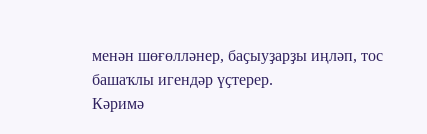менән шөғөлләнер, баҫыуҙарҙы иңләп, тос башаҡлы игендәр үҫтерер.
Кәримә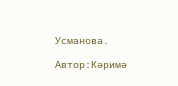Усманова.

Автор:Кәримә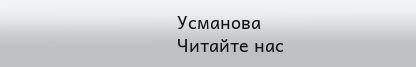Усманова
Читайте нас